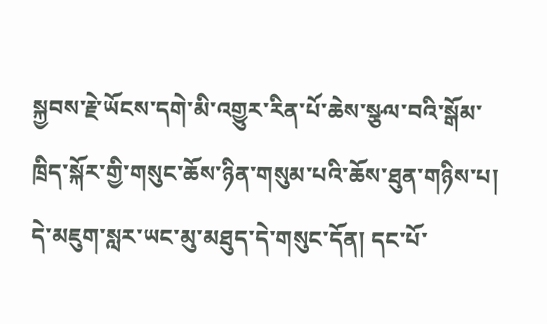སྐྱབས་རྗེ་ཡོངས་དགེ་མི་འགྱུར་རིན་པོ་ཆེས་སྩལ་བའི་སྒོམ་ཁྲིད་སྐོར་གྱི་གསུང་ཆོས་ཉིན་གསུམ་པའི་ཆོས་ཐུན་གཉིས་པ།
དེ་མཇུག་སླར་ཡང་མུ་མཐུད་དེ་གསུང་དོན། དང་པོ་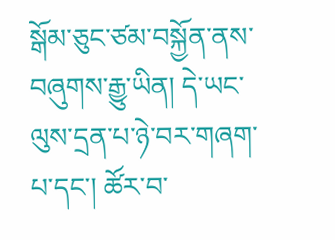སྒོམ་ཅུང་ཙམ་བསྐྱོན་ནས་བཞུགས་རྒྱུ་ཡིན། དེ་ཡང་ལུས་དྲན་པ་ཉེ་བར་གཞག་པ་དང་། ཚོར་བ་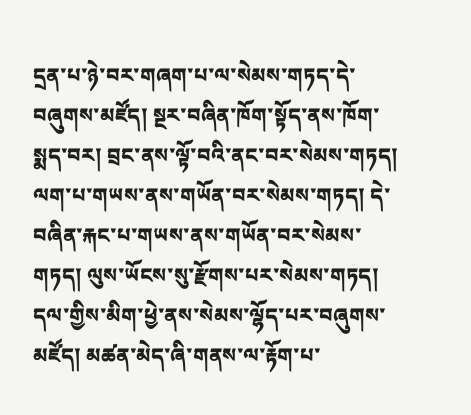དྲན་པ་ཉེ་བར་གཞག་པ་ལ་སེམས་གཏད་དེ་བཞུགས་མཛོད། སྔར་བཞིན་ཁོག་སྟོད་ནས་ཁོག་སྨད་བར། བྲང་ནས་ལྟོ་བའི་ནང་བར་སེམས་གཏད། ལག་པ་གཡས་ནས་གཡོན་བར་སེམས་གཏད། དེ་བཞིན་རྐང་པ་གཡས་ནས་གཡོན་བར་སེམས་གཏད། ལུས་ཡོངས་སུ་རྫོགས་པར་སེམས་གཏད། དལ་གྱིས་མིག་ཕྱེ་ནས་སེམས་ལྷོད་པར་བཞུགས་མཛོད། མཚན་མེད་ཞི་གནས་ལ་རྟོག་པ་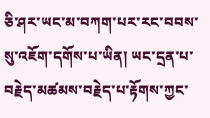ཅི་ཤར་ཡང་མ་བཀག་པར་རང་བབས་སུ་འཇོག་དགོས་པ་ཡིན། ཡང་དྲན་པ་བརྗེད་མཚམས་བརྗེད་པ་རྟོགས་ཀྱང་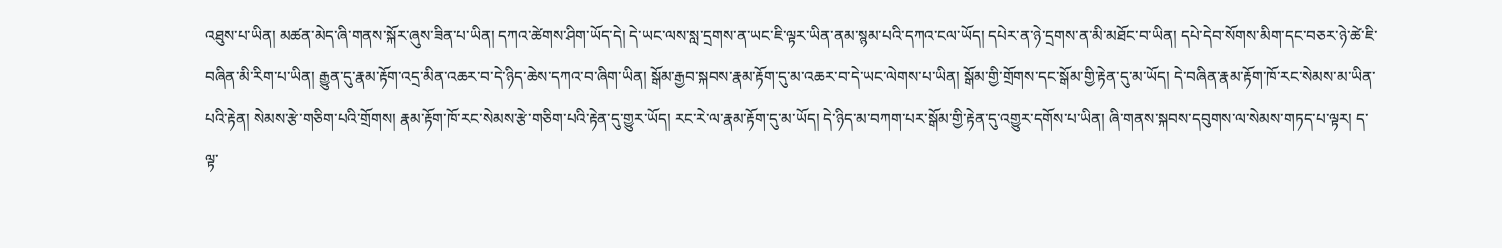འཐུས་པ་ཡིན། མཚན་མེད་ཞི་གནས་སྐོར་ཞུས་ཟིན་པ་ཡིན། དཀའ་ཚེགས་ཤིག་ཡོད་དེ། དེ་ཡང་ལས་སླ་དྲགས་ན་ཡང་ཇི་ལྟར་ཡིན་ནམ་སྙམ་པའི་དཀའ་ངལ་ཡོད། དཔེར་ན་ཉེ་དྲགས་ན་མི་མཐོང་བ་ཡིན། དཔེ་དེབ་སོགས་མིག་དང་བཅར་ཉེ་ཚེ་ཇི་བཞིན་མི་རིག་པ་ཡིན། རྒྱུན་དུ་རྣམ་རྟོག་འདྲ་མིན་འཆར་བ་དེ་ཉིད་ཆེས་དཀའ་བ་ཞིག་ཡིན། སྒོམ་རྒྱབ་སྐབས་རྣམ་རྟོག་དུ་མ་འཆར་བ་དེ་ཡང་ལེགས་པ་ཡིན། སྒོམ་གྱི་གྲོགས་དང་སྒོམ་གྱི་རྟེན་དུ་མ་ཡོད། དེ་བཞིན་རྣམ་རྟོག་ཁོ་རང་སེམས་མ་ཡིན་པའི་རྟེན། སེམས་རྩེ་གཅིག་པའི་གྲོགས། རྣམ་རྟོག་ཁོ་རང་སེམས་རྩེ་གཅིག་པའི་རྟེན་དུ་གྱུར་ཡོད། རང་རེ་ལ་རྣམ་རྟོག་དུ་མ་ཡོད། དེ་ཉིད་མ་བཀག་པར་སྒོམ་གྱི་རྟེན་དུ་འགྱུར་དགོས་པ་ཡིན། ཞི་གནས་སྐབས་དབུགས་ལ་སེམས་གཏད་པ་ལྟར། ད་ལྟ་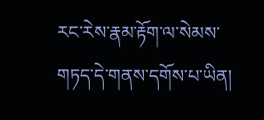རང་རེས་རྣམ་རྟོག་ལ་སེམས་གཏད་དེ་གནས་དགོས་པ་ཡིན།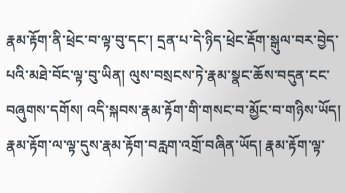རྣམ་རྟོག་ནི་ཕྲེང་བ་ལྟ་བུ་དང་། དྲན་པ་དེ་ཉིད་ཕྲེང་རྡོག་སྒུལ་བར་བྱེད་པའི་མཐེ་བོང་ལྟ་བུ་ཡིན། ལུས་བསྲངས་ཏེ་རྣམ་སྣང་ཆོས་བདུན་ངང་བཞུགས་དགོས། འདི་སྐབས་རྣམ་རྟོག་གི་གསང་བ་མྱོང་བ་གཉིས་ཡོད། རྣམ་རྟོག་ལ་ལྟ་དུས་རྣམ་རྟོག་བརླག་འགྲོ་བཞིན་ཡོད། རྣམ་རྟོག་ལྟ་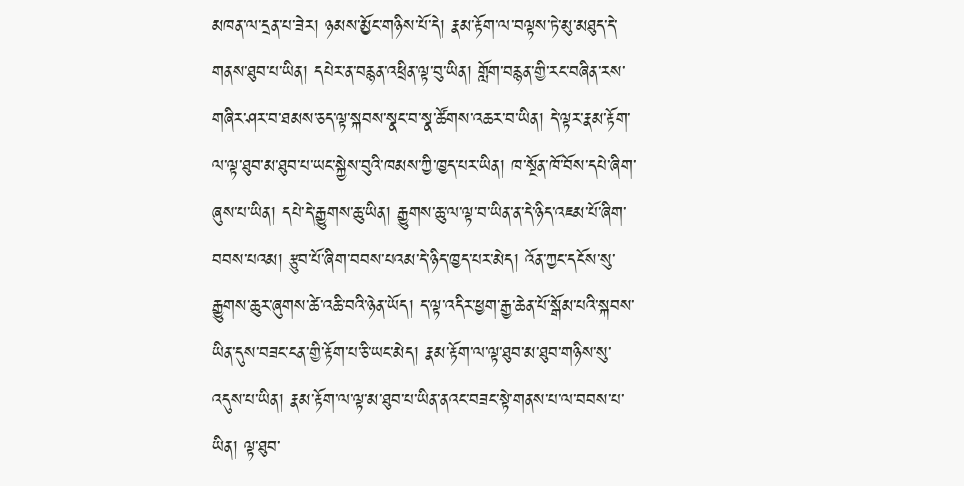མཁན་ལ་དྲན་པ་ཟེར། ཉམས་མྱོང་གཉིས་པོ་དེ། རྣམ་རྟོག་ལ་བལྟས་ཏེ་མུ་མཐུད་དེ་གནས་ཐུབ་པ་ཡིན། དཔེར་ན་བརྙན་འཕྲིན་ལྟ་བུ་ཡིན། གློག་བརྙན་གྱི་རང་བཞིན་རས་གཞིར་ཤར་བ་ཐམས་ཅད་ལྟ་སྐབས་སྣང་བ་སྣ་ཚོགས་འཆར་བ་ཡིན། དེ་ལྟར་རྣམ་རྟོག་ལ་ལྟ་ཐུབ་མ་ཐུབ་པ་ཡང་སྐྱེས་བུའི་ཁམས་ཀྱི་ཁྱད་པར་ཡིན། ཁ་སྔོན་ཁོ་བོས་དཔེ་ཞིག་ཞུས་པ་ཡིན། དཔེ་དེ་རྒྱུགས་ཆུ་ཡིན། རྒྱུགས་ཆུ་ལ་ལྟ་བ་ཡིན་ན་དེ་ཉིད་འཇམ་པོ་ཞིག་བབས་པའམ། རྩུབ་པོ་ཞིག་བབས་པའམ་དེ་ཉིད་ཁྱད་པར་མེད། འོན་ཀྱང་དངོས་སུ་རྒྱུགས་ཆུར་ཞུགས་ཚེ་འཆི་བའི་ཉེན་ཡོད། ད་ལྟ་འདིར་ཕྱག་རྒྱ་ཆེན་པོ་སྒོམ་པའི་སྐབས་ཡིན་དུས་བཟང་ངན་གྱི་རྟོག་པ་ཅི་ཡང་མེད། རྣམ་རྟོག་ལ་ལྟ་ཐུབ་མ་ཐུབ་གཉིས་སུ་འདུས་པ་ཡིན། རྣམ་རྟོག་ལ་ལྟ་མ་ཐུབ་པ་ཡིན་ནའང་བཟང་སྟེ་གནས་པ་ལ་བབས་པ་ཡིན། ལྟ་ཐུབ་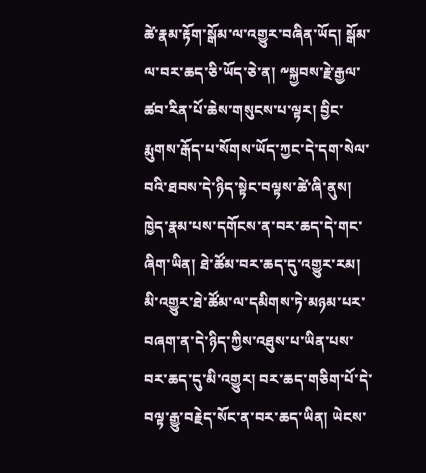ཚེ་རྣམ་རྟོག་སྒོམ་ལ་འགྱུར་བཞིན་ཡོད། སྒོམ་ལ་བར་ཆད་ཅི་ཡོད་ཅེ་ན། ༸སྐྱབས་རྗེ་རྒྱལ་ཚབ་རིན་པོ་ཆེས་གསུངས་པ་ལྟར། བྱིང་རྨུགས་རྒོད་པ་སོགས་ཡོད་ཀྱང་དེ་དག་སེལ་བའི་ཐབས་དེ་ཉིད་སྟེང་བལྟས་ཚེ་ཞི་ནུས། ཁྱེད་རྣམ་པས་དགོངས་ན་བར་ཆད་དེ་གང་ཞིག་ཡིན། ཐེ་ཚོམ་བར་ཆད་དུ་འགྱུར་རམ། མི་འགྱུར་ཐེ་ཚོམ་ལ་དམིགས་ཏེ་མཉམ་པར་བཞག་ན་དེ་ཉིད་ཀྱིས་འཐུས་པ་ཡིན་པས་བར་ཆད་དུ་མི་འགྱུར། བར་ཆད་གཅིག་པོ་དེ་བལྟ་རྒྱུ་བརྗེད་སོང་ན་བར་ཆད་ཡིན། ཡེངས་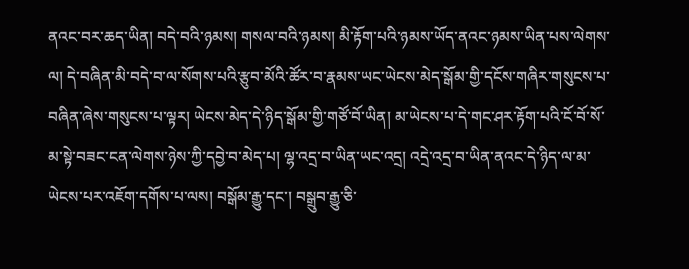ནའང་བར་ཆད་ཡིན། བདེ་བའི་ཉམས། གསལ་བའི་ཉམས། མི་རྟོག་པའི་ཉམས་ཡོད་ནའང་ཉམས་ཡིན་པས་ལེགས་ལ། དེ་བཞིན་མི་བདེ་བ་ལ་སོགས་པའི་རྩུབ་མོའི་ཚོར་བ་རྣམས་ཡང་ཡེངས་མེད་སྒོམ་གྱི་དངོས་གཞིར་གསུངས་པ་བཞིན་ཞེས་གསུངས་པ་ལྟར། ཡེངས་མེད་དེ་ཉིད་སྒོམ་གྱི་གཙོ་བོ་ཡིན། མ་ཡེངས་པ་དེ་གང་ཤར་རྟོག་པའི་ངོ་བོ་སོ་མ་སྟེ་བཟང་ངན་ལེགས་ཉེས་ཀྱི་དབྱེ་བ་མེད་པ། ལྷ་འདྲ་བ་ཡིན་ཡང་འདྲ། འདྲེ་འདྲ་བ་ཡིན་ནའང་དེ་ཉིད་ལ་མ་ཡེངས་པར་འཇོག་དགོས་པ་ལས། བསྒོམ་རྒྱུ་དང་། བསྒྲུབ་རྒྱུ་ཅི་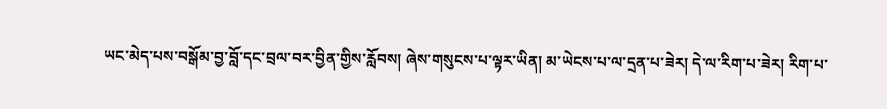ཡང་མེད་པས་བསྒོམ་བྱ་བློ་དང་བྲལ་བར་བྱིན་གྱིས་རློབས། ཞེས་གསུངས་པ་ལྟར་ཡིན། མ་ཡེངས་པ་ལ་དྲན་པ་ཟེར། དེ་ལ་རིག་པ་ཟེར། རིག་པ་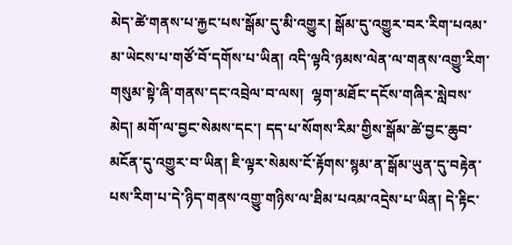མེད་ཚེ་གནས་པ་རྐྱང་པས་སྒོམ་དུ་མི་འགྱུར། སྒོམ་དུ་འགྱུར་བར་རིག་པའམ་མ་ཡེངས་པ་གཙོ་བོ་དགོས་པ་ཡིན། འདི་ལྟའི་ཉམས་ལེན་ལ་གནས་འགྱུ་རིག་གསུམ་སྟེ་ཞི་གནས་དང་འབྲེལ་བ་ལས།  ལྷག་མཐོང་དངོས་གཞིར་སླེབས་མེད། མགོ་ལ་བྱང་སེམས་དང་། དད་པ་སོགས་རིམ་གྱིས་སྒོམ་ཚེ་བྱང་ཆུབ་མངོན་དུ་འགྱུར་བ་ཡིན། ཇི་ལྟར་སེམས་ངོ་རྟོགས་སྙམ་ན་སྒོམ་ཡུན་དུ་བརྟེན་པས་རིག་པ་དེ་ཉིད་གནས་འགྱུ་གཉིས་ལ་ཐིམ་པའམ་འདྲེས་པ་ཡིན། དེ་རྟིང་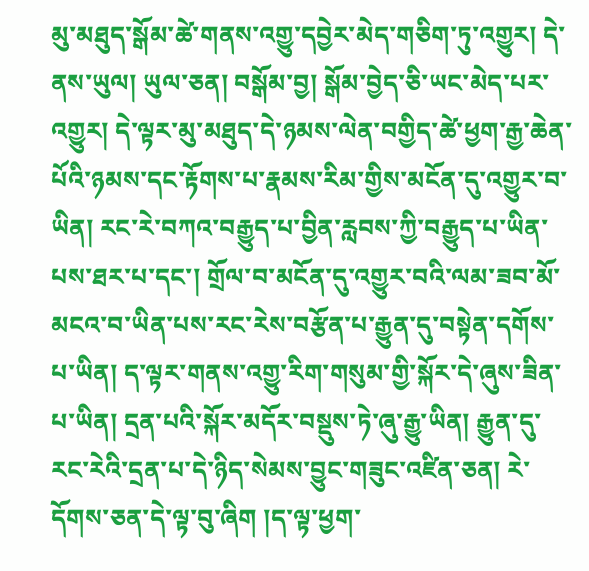མུ་མཐུད་སྒོམ་ཚེ་གནས་འགྱུ་དབྱེར་མེད་གཅིག་ཏུ་འགྱུར། དེ་ནས་ཡུལ། ཡུལ་ཅན། བསྒོམ་བྱ། སྒོམ་བྱེད་ཅི་ཡང་མེད་པར་འགྱུར། དེ་ལྟར་མུ་མཐུད་དེ་ཉམས་ལེན་བགྱིད་ཚེ་ཕྱག་རྒྱ་ཆེན་པོའི་ཉམས་དང་རྟོགས་པ་རྣམས་རིམ་གྱིས་མངོན་དུ་འགྱུར་བ་ཡིན། རང་རེ་བཀའ་བརྒྱུད་པ་བྱིན་རླབས་ཀྱི་བརྒྱུད་པ་ཡིན་པས་ཐར་པ་དང་། གྲོལ་བ་མངོན་དུ་འགྱུར་བའི་ལམ་ཟབ་མོ་མངའ་བ་ཡིན་པས་རང་རེས་བརྩོན་པ་རྒྱུན་དུ་བསྟེན་དགོས་པ་ཡིན། ད་ལྟར་གནས་འགྱུ་རིག་གསུམ་གྱི་སྐོར་དེ་ཞུས་ཟིན་པ་ཡིན། དྲན་པའི་སྐོར་མདོར་བསྡུས་ཏེ་ཞུ་རྒྱུ་ཡིན། རྒྱུན་དུ་རང་རེའི་དྲན་པ་དེ་ཉིད་སེམས་བྱུང་གཟུང་འཛིན་ཅན། རེ་དོགས་ཅན་དེ་ལྟ་བུ་ཞིག །ད་ལྟ་ཕྱག་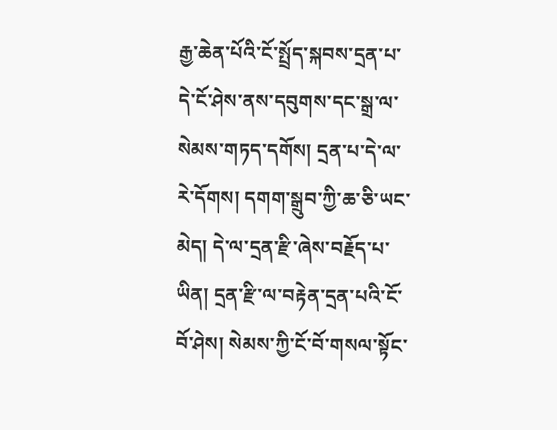རྒྱ་ཆེན་པོའི་ངོ་སྤྲོད་སྐབས་དྲན་པ་དེ་ངོ་ཤེས་ནས་དབུགས་དང་སྒྲ་ལ་སེམས་གཏད་དགོས། དྲན་པ་དེ་ལ་རེ་དོགས། དགག་སྒྲུབ་ཀྱི་ཆ་ཅི་ཡང་མེད། དེ་ལ་དྲན་རྫི་ཞེས་བརྗོད་པ་ཡིན། དྲན་རྫི་ལ་བརྟེན་དྲན་པའི་ངོ་བོ་ཤེས། སེམས་ཀྱི་ངོ་བོ་གསལ་སྟོང་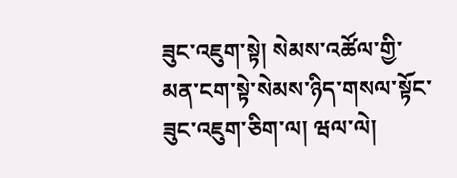ཟུང་འཇུག་སྟེ། སེམས་འཚོལ་གྱི་མན་ངག་སྟེ་སེམས་ཉིད་གསལ་སྟོང་ཟུང་འཇུག་ཅིག་ལ། ཝལ་ལེ།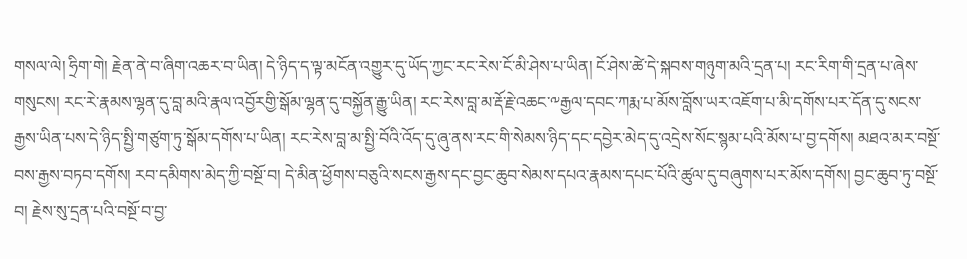གསལ་ལེ། ཧྲིག་གེ། རྗེན་ནེ་བ་ཞིག་འཆར་བ་ཡིན། དེ་ཉིད་ད་ལྟ་མངོན་འགྱུར་དུ་ཡོད་ཀྱང་རང་རེས་ངོ་མི་ཤེས་པ་ཡིན། ངོ་ཤེས་ཚེ་དེ་སྐབས་གཉུག་མའི་དྲན་པ། རང་རིག་གི་དྲན་པ་ཞེས་གསུངས། རང་རེ་རྣམས་ལྷན་དུ་བླ་མའི་རྣལ་འབྱོརགྱི་སྒོམ་ལྷན་དུ་བསྐྱོན་རྒྱུ་ཡིན། རང་རེས་བླ་མ་རྡོ་རྗེ་འཆང་༸རྒྱལ་དབང་ཀརྨ་པ་མོས་བློས་ཡར་འཇོག་པ་མི་དགོས་པར་དོན་དུ་སངས་རྒྱས་ཡིན་པས་དེ་ཉིད་སྤྱི་གཙུག་ཏུ་སྒོམ་དགོས་པ་ཡིན། རང་རེས་བླ་མ་སྤྱི་བོའི་འོད་དུ་ཞུ་ནས་རང་གི་སེམས་ཉིད་དང་དབྱེར་མེད་དུ་འདྲེས་སོང་སྙམ་པའི་མོས་པ་བྱ་དགོས། མཐའ་མར་བསྔོ་བས་རྒྱས་བཏབ་དགོས། རབ་དམིགས་མེད་ཀྱི་བསྔོ་བ། དེ་མིན་ཕྱོགས་བཅུའི་སངས་རྒྱས་དང་བྱང་ཆུབ་སེམས་དཔའ་རྣམས་དཔང་པོའི་ཚུལ་དུ་བཞུགས་པར་མོས་དགོས། བྱང་ཆུབ་ཏུ་བསྔོ་བ། རྗེས་སུ་དྲན་པའི་བསྔོ་བ་བྱ་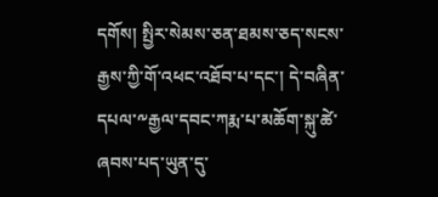དགོས། སྤྱིར་སེམས་ཅན་ཐམས་ཅད་སངས་རྒྱས་ཀྱི་གོ་འཕང་འཐོབ་པ་དང་། དེ་བཞིན་དཔལ་༸རྒྱལ་དབང་ཀརྨ་པ་མཆོག་སྐུ་ཚེ་ཞབས་པད་ཡུན་དུ་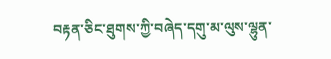བརྟན་ཅིང་ཐུགས་ཀྱི་བཞེད་དགུ་མ་ལུས་ལྷུན་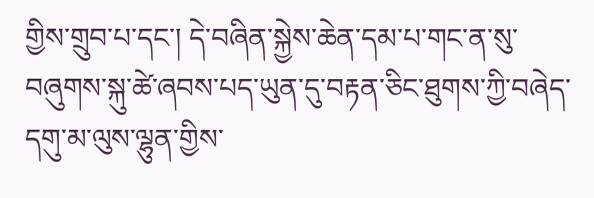གྱིས་གྲུབ་པ་དང་། དེ་བཞིན་སྐྱེས་ཆེན་དམ་པ་གང་ན་སུ་བཞུགས་སྐུ་ཚེ་ཞབས་པད་ཡུན་དུ་བརྟན་ཅིང་ཐུགས་ཀྱི་བཞེད་དགུ་མ་ལུས་ལྷུན་གྱིས་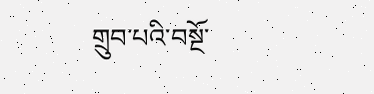གྲུབ་པའི་བསྔོ་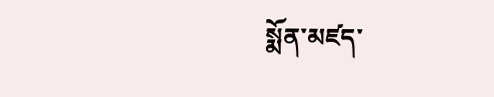སྨོན་མཛད་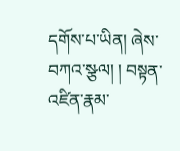དགོས་པ་ཡིན། ཞེས་བཀའ་སྩལ། ། བསྟན་འཛིན་རྣམ་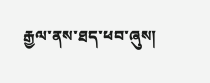རྒྱལ་ནས་ཐད་ཕབ་ཞུས།